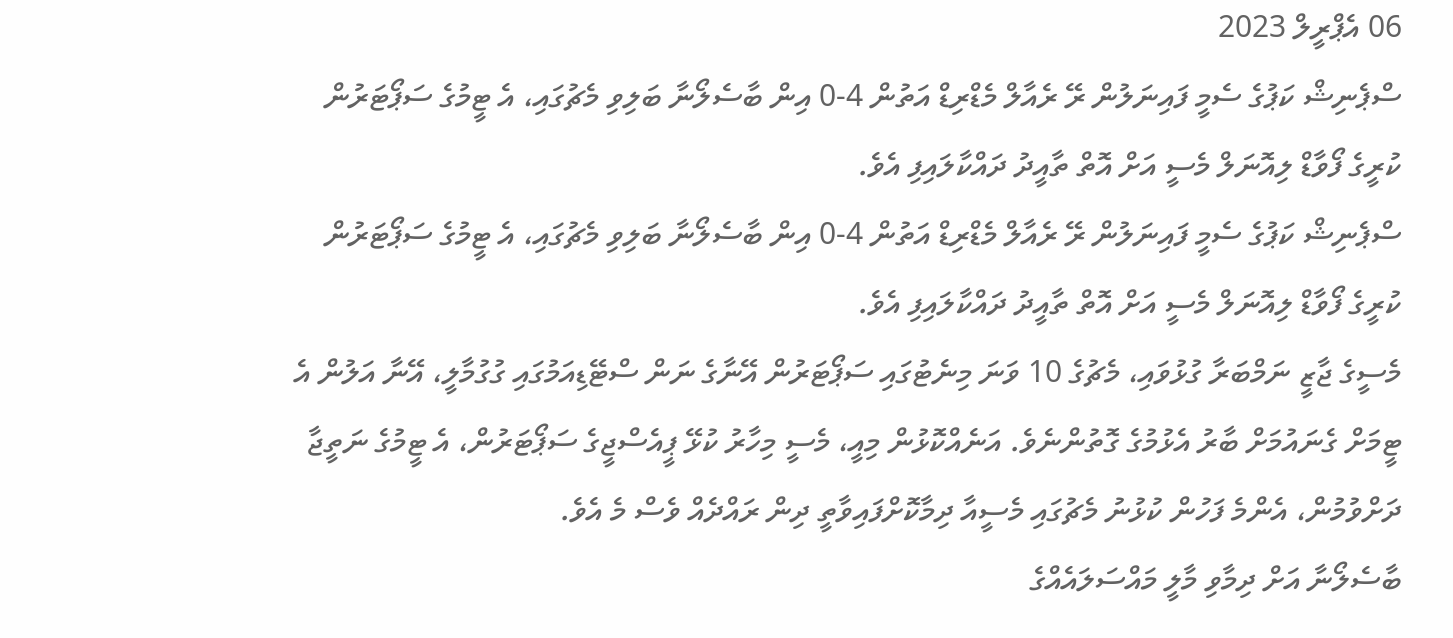06 އެޕްރީލް 2023
ސްޕެނިޝް ކަޕުގެ ސެމީ ފައިނަލުން ރޭ ރެއާލް މެޑްރިޑް އަތުން 4-0 އިން ބާސެލޯނާ ބަލިވި މެޗުގައި، އެ ޓީމުގެ ސަޕޯޓަރުން ކުރީގެ ފޯވާޑް ލިއޮނަލް މެސީ އަށް އޮތް ތާއީދު ދައްކާލައިފި އެވެ.
ސްޕެނިޝް ކަޕުގެ ސެމީ ފައިނަލުން ރޭ ރެއާލް މެޑްރިޑް އަތުން 4-0 އިން ބާސެލޯނާ ބަލިވި މެޗުގައި، އެ ޓީމުގެ ސަޕޯޓަރުން ކުރީގެ ފޯވާޑް ލިއޮނަލް މެސީ އަށް އޮތް ތާއީދު ދައްކާލައިފި އެވެ.
މެސީގެ ޖާޒީ ނަމްބަރާ ގުޅުވައި، މެޗުގެ 10 ވަނަ މިނެޓުގައި ސަޕޯޓަރުން އޭނާގެ ނަން ސްޓޭޑިއަމުގައި ގުގުމާލީ، އޭނާ އަލުން އެ ޓީމަށް ގެނައުމަށް ބާރު އެޅުމުގެ ގޮތުންނެވެ. އަނެއްކޮޅުން މިއީ، މެސީ މިހާރު ކުޅޭ ޕީއެސްޖީގެ ސަޕޯޓަރުން، އެ ޓީމުގެ ނަތީޖާ ދަށްވުމުން، އެންމެ ފަހުން ކުޅުނު މެޗުގައި މެސީއާ ދިމާކޮށްފައިވާތީ ދިން ރައްދެއް ވެސް މެ އެވެ.
ބާސެލޯނާ އަށް ދިމާވި މާލީ މައްސަލައެއްގެ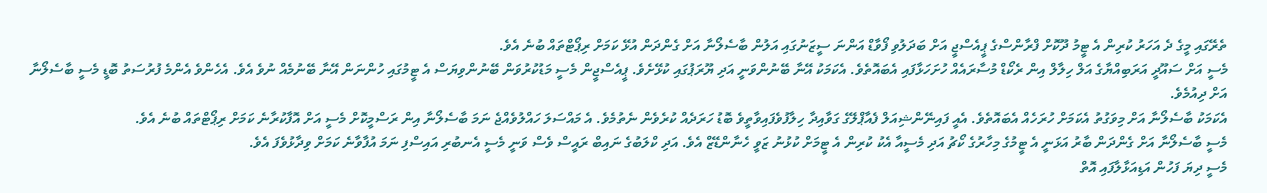ތެރޭގައި މީގެ ދެ އަހަރު ކުރިން އެ ޓީމު ދޫކޮށް ފްރާންސްގެ ޕީއެސްޖީ އަށް ބަދަލުވި ފޯވާޑް އަންނަ ސީޒަނުގައި އަލުން ބާސެލޯނާ އަށް ގެންދަން އުޅޭ ކަމަށް ރިޕޯޓްތައް ބުނެ އެވެ.
މެސީ އަށް ސައޫދީ އަރަބިއްޔާގެ އަލް ހިލާލް އިން ރެކޯޑް މުސާރައެއް ހުށަހަޅާފައި އެބައޮތެވެ. އެކަމަކު އޭނާ ބޭނުންވަނީ އަދި ޔޫރަޕުގައި ކުޅޭށެވެ. ޕީއެސްޖީން މެސީ މަޑުކުރުވަން ބޭނުންވިޔަސް އެ ޓީމުގައި ހުންނަން އޭނާ ބޭނުމެއް ނުވެ އެވެ. އެހެންވެ އެންމެ ފުރުސަތު ބޮޑީ މެސީ ބާސެލޯނާ އަށް ދިއުމެވެ.
އެކަމަކު ބާސެލޯނާ އަށް މިވަގުތު އެކަމަށް ހުރަހެއް އެބައޮތެވެ. އެއީ ފައިނޭންޝިއަލް ފެއާޕްލޭގެ ގަވާއިދާ ހިލާފުވެފައިވާތީވެ ބޮޑު ހަރަދެއް ކުރެވެން ނެތުމެވެ. އެ މައްސަލަ ހައްލުވެއްޖެ ނަމަ ބާސެލޯނާ އިން ރަސްމީކޮށް މެސީ އަށް އޮފާކުރާނެ ކަމަށް ރިޕޯޓްތައް ބުނެ އެވެ.
މެސީ ބާސެލޯނާ އަށް ގެންދަން ބާރު އަޅަނީ އެ ޓީމުގެ މިހާރުގެ ކޯޗު އަދި މެސީއާ އެކު ކުރިން އެ ޓީމަށް ކުޅުނު ޒަވީ ހެނާންޑޭޒް އެވެ. އަދި ކްލަބުގެ ނައިބް ރައީސް ވެސް ވަނީ މެސީ އެނބުރި އައިސްފި ނަމަ އުފާވާނެ ކަމަށް ވިދާޅުވެފަ އެވެ.
މެސީ ދިޔަ ފަހުން އަޑިއަޅާލާފައި އޮތް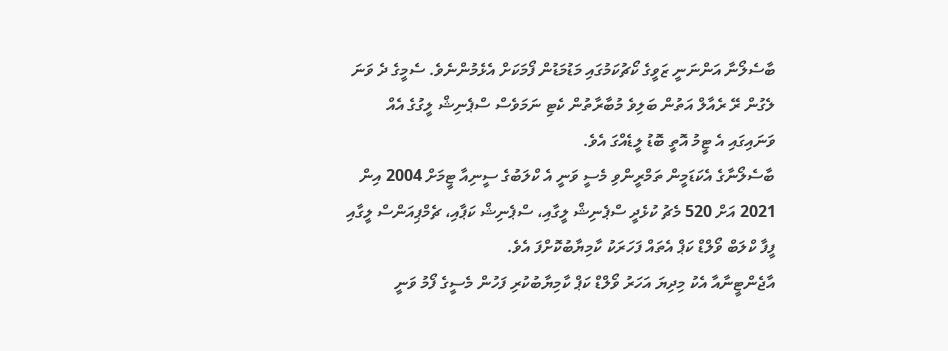ބާސެލޯނާ އަންނަނީ ޒަވީގެ ކޯޗުކަމުގައި މަޑުމަޑުން ފޯމަކަށް އެޅެމުންނެވެ. ސެމީގެ ދެ ވަނަ ލެގުން ރޭ ރެއާލް އަތުން ބަލިވެ މުބާރާތުން ކެޓި ނަމަވެސް ސްޕެނިޝް ލީގުގެ އެއް ވަނައިގައި އެ ޓީމު އޮތީ ބޮޑު ލީޑެއްގަ އެވެ.
ބާސެލޯނާގެ އެކަޑަމީން ތަމްރީންވި މެސީ ވަނީ އެ ކްލަބުގެ ސީނިއާ ޓީމަށް 2004 އިން 2021 އަށް 520 މެޗު ކުޅެދީ ސްޕެނިޝް ލީގާއި، ސްޕެނިޝް ކަޕާއި، ޗެމްޕިއަންސް ލީގާއި ފީފާ ކްލަބް ވޯލްޑް ކަޕް އެތައް ފަހަރަކު ކާމިޔާބުކޮށްފަ އެވެ.
އާޖެންޓީނާއާ އެކު މިދިޔަ އަހަރު ވޯލްޑް ކަޕް ކާމިޔާބުކުރި ފަހުން މެސީގެ ފޯމު ވަނީ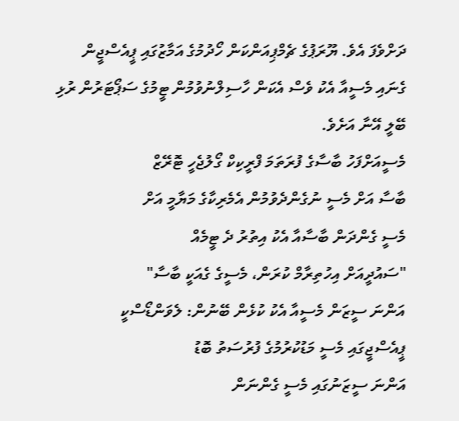ދަށްވެފަ އެވެ. ޔޫރަޕުގެ ޗެމްޕިއަންކަން ހޯދުމުގެ އަމާޒުގައި ޕީއެސްޖީން ގެނައި މެސީއާ އެކު ވެސް އެކަން ހާސިލްނުވުމުން ޓީމުގެ ސަޕޯޓަރުން ރުޅި ބޭލީ އޭނާ އަށެވެ.
މެސީއަށްފަހު ބާސާގެ ފުރަތަމަ ފްރީކިކް ގޯލުޖެހީ ޓޮރޭޒް
ބާސާ އަށް މެސީ ނުގެންދެވުމުން އެމެރިކާގެ މަޔާމީ އަށް
މެސީ ގެންދަން ބާސާއާ އެކު އިތުރު ދެ ޓީމެއް
"ސައުދީއަށް އިހުތިރާމް ކުރަން، މެސީގެ ގެއަކީ ބާސާ"
އަންނަ ސީޒަން މެސީއާ އެކު ކުޅެން ބޭނުން: ލެވަންޑޯސްކީ
ޕީއެސްޖީގައި މެސީ މަޑުކުރުމުގެ ފުރުސަތު ބޮޑު
އަންނަ ސީޒަނުގައި މެސީ ގެންނަން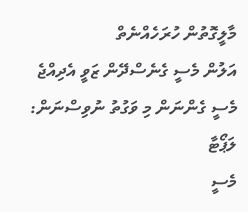މާލީގޮތުން ހުރަހެއްނެތް
އަލުން މެސީ ގެނެސްދޭން ޒަވީ އެދިއްޖެ
މެސީ ގެންނަން މި ވަގުތު ނުވިސްނަން: ލަޕޯޓާ
މެސީ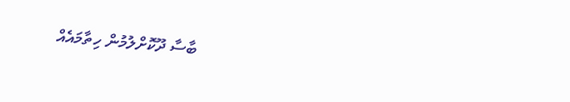ބާސާ ދޫކޮށްލުމުން ހިތާމައެއް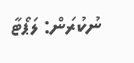ނުކުރަން: ލަޕޯޓާ